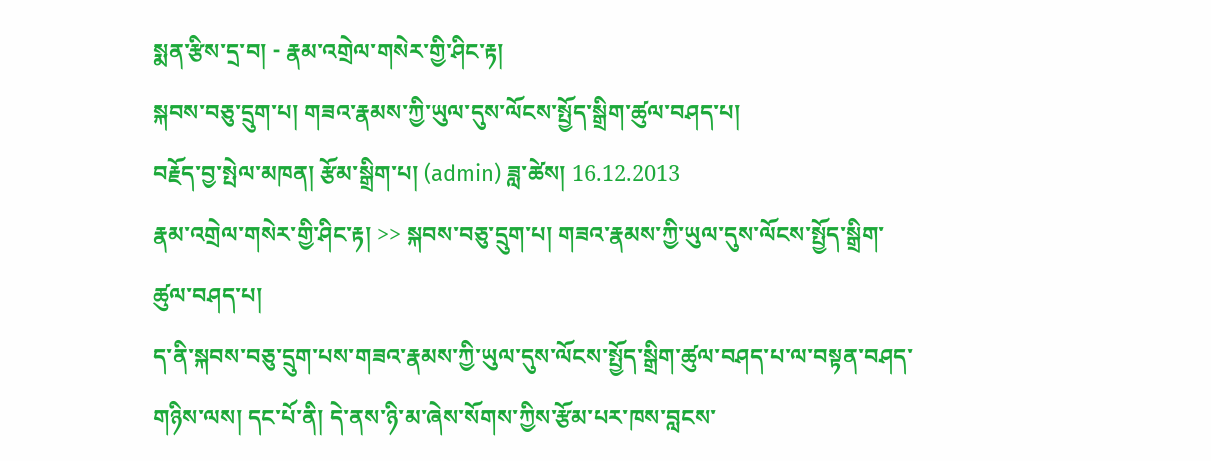སྨན་རྩིས་དྲ་བ། - རྣམ་འགྲེལ་གསེར་གྱི་ཤིང་རྟ།
སྐབས་བཅུ་དྲུག་པ། གཟའ་རྣམས་ཀྱི་ཡུལ་དུས་ལོངས་སྤྱོད་སྒྲིག་ཚུལ་བཤད་པ།
བརྗོད་བྱ་སྤེལ་མཁན། རྩོམ་སྒྲིག་པ། (admin) ཟླ་ཚེས། 16.12.2013
རྣམ་འགྲེལ་གསེར་གྱི་ཤིང་རྟ། >> སྐབས་བཅུ་དྲུག་པ། གཟའ་རྣམས་ཀྱི་ཡུལ་དུས་ལོངས་སྤྱོད་སྒྲིག་ཚུལ་བཤད་པ།
ད་ནི་སྐབས་བཅུ་དྲུག་པས་གཟའ་རྣམས་ཀྱི་ཡུལ་དུས་ལོངས་སྤྱོད་སྒྲིག་ཚུལ་བཤད་པ་ལ་བསྟན་བཤད་གཉིས་ལས། དང་པོ་ནི། དེ་ནས་ཉི་མ་ཞེས་སོགས་ཀྱིས་རྩོམ་པར་ཁས་བླངས་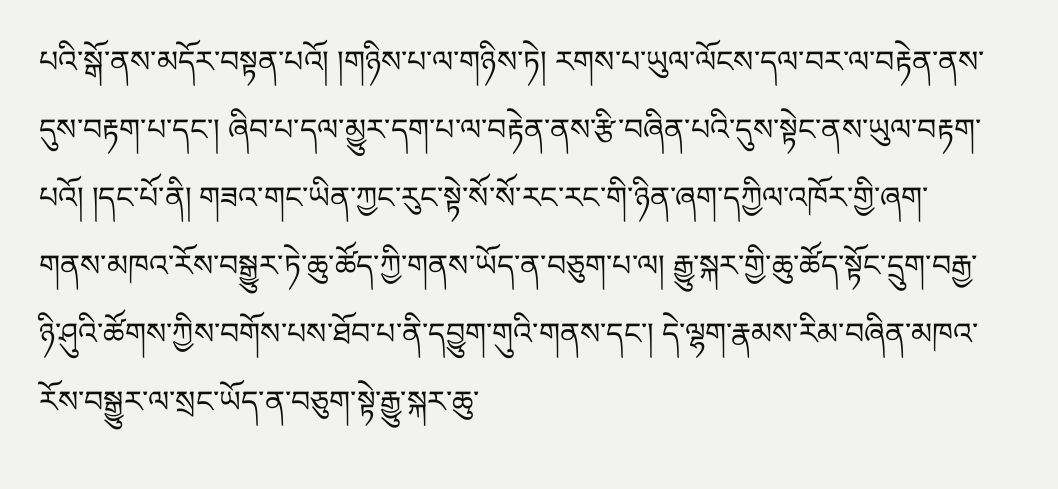པའི་སྒོ་ནས་མདོར་བསྟན་པའོ། །གཉིས་པ་ལ་གཉིས་ཏེ། རགས་པ་ཡུལ་ལོངས་དལ་བར་ལ་བརྟེན་ནས་དུས་བརྟག་པ་དང་། ཞིབ་པ་དལ་མྱུར་དག་པ་ལ་བརྟེན་ནས་རྩི་བཞིན་པའི་དུས་སྟེང་ནས་ཡུལ་བརྟག་པའོ། །དང་པོ་ནི། གཟའ་གང་ཡིན་ཀྱང་རུང་སྟེ་སོ་སོ་རང་རང་གི་ཉིན་ཞག་དཀྱིལ་འཁོར་གྱི་ཞག་གནས་མཁའ་རོས་བསྒྱུར་ཏེ་ཆུ་ཚོད་ཀྱི་གནས་ཡོད་ན་བཅུག་པ་ལ། རྒྱུ་སྐར་གྱི་ཆུ་ཚོད་སྟོང་དྲུག་བརྒྱ་ཉི་ཤུའི་ཚོགས་ཀྱིས་བགོས་པས་ཐོབ་པ་ནི་དབྱུག་གུའི་གནས་དང་། དེ་ལྷག་རྣམས་རིམ་བཞིན་མཁའ་རོས་བསྒྱུར་ལ་སྲང་ཡོད་ན་བཅུག་སྟེ་རྒྱུ་སྐར་ཆུ་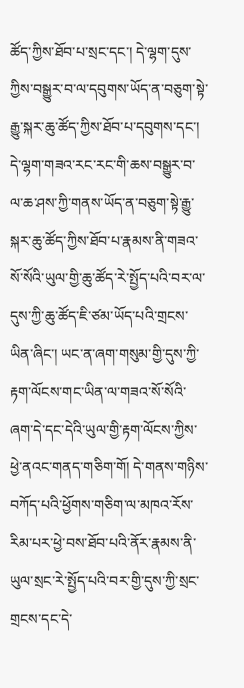ཚོད་ཀྱིས་ཐོབ་པ་སྲང་དང་། དེ་ལྷག་དུས་ཀྱིས་བསྒྱུར་བ་ལ་དབུགས་ཡོད་ན་བཅུག་སྟེ་རྒྱུ་སྐར་ཆུ་ཚོད་ཀྱིས་ཐོབ་པ་དབུགས་དང་། དེ་ལྷག་གཟའ་རང་རང་གི་ཆས་བསྒྱུར་བ་ལ་ཆ་ཤས་ཀྱི་གནས་ཡོད་ན་བཅུག་སྟེ་རྒྱུ་སྐར་ཆུ་ཚོད་ཀྱིས་ཐོབ་པ་རྣམས་ནི་གཟའ་སོ་སོའི་ཡུལ་གྱི་ཆུ་ཚོད་རེ་སྤྱོད་པའི་བར་ལ་དུས་ཀྱི་ཆུ་ཚོད་ཇི་ཙམ་ཡོད་པའི་གྲངས་ཡིན་ཞིང་། ཡང་ན་ཞག་གསུམ་གྱི་དུས་ཀྱི་རྟག་ལོངས་གང་ཡིན་ལ་གཟའ་སོ་སོའི་ཞག་དེ་དང་དེའི་ཡུལ་གྱི་རྟག་ལོངས་ཀྱིས་ཕྱེ་ནའང་གནད་གཅིག་གོ། དེ་གནས་གཉིས་བཀོད་པའི་ཕྱོགས་གཅིག་ལ་མཁའ་རོས་རིམ་པར་ཕྱེ་བས་ཐོབ་པའི་ནོར་རྣམས་ནི་ཡུལ་སྲང་རེ་སྤྱོད་པའི་བར་གྱི་དུས་ཀྱི་སྲང་གྲངས་དང་དེ་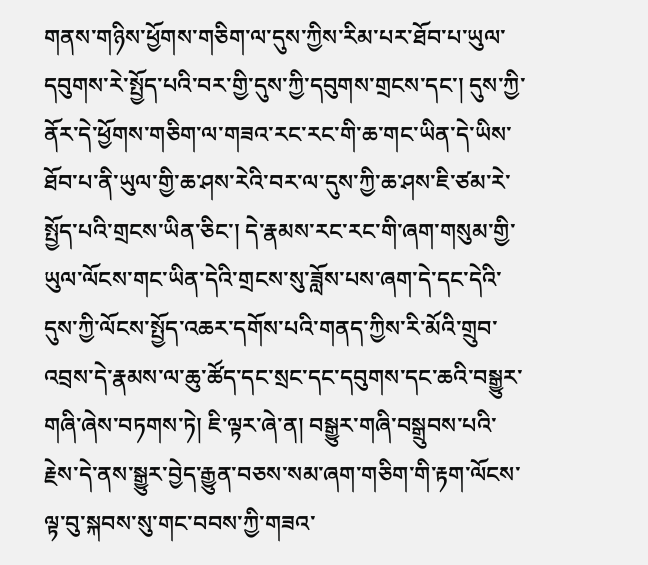གནས་གཉིས་ཕྱོགས་གཅིག་ལ་དུས་ཀྱིས་རིམ་པར་ཐོབ་པ་ཡུལ་དབུགས་རེ་སྤྱོད་པའི་བར་གྱི་དུས་ཀྱི་དབུགས་གྲངས་དང་། དུས་ཀྱི་ནོར་དེ་ཕྱོགས་གཅིག་ལ་གཟའ་རང་རང་གི་ཆ་གང་ཡིན་དེ་ཡིས་ཐོབ་པ་ནི་ཡུལ་གྱི་ཆ་ཤས་རེའི་བར་ལ་དུས་ཀྱི་ཆ་ཤས་ཇི་ཙམ་རེ་སྤྱོད་པའི་གྲངས་ཡིན་ཅིང་། དེ་རྣམས་རང་རང་གི་ཞག་གསུམ་གྱི་ཡུལ་ལོངས་གང་ཡིན་དེའི་གྲངས་སུ་ཟློས་པས་ཞག་དེ་དང་དེའི་དུས་ཀྱི་ལོངས་སྤྱོད་འཆར་དགོས་པའི་གནད་ཀྱིས་རི་མོའི་གྲུབ་འབྲས་དེ་རྣམས་ལ་ཆུ་ཚོད་དང་སྲང་དང་དབུགས་དང་ཆའི་བསྒྱུར་གཞི་ཞེས་བཏགས་ཏེ། ཇི་ལྟར་ཞེ་ན། བསྒྱུར་གཞི་བསྒྲུབས་པའི་རྗེས་དེ་ནས་སྒྱུར་བྱེད་རྒྱུན་བཅས་སམ་ཞག་གཅིག་གི་རྟག་ལོངས་ལྟ་བུ་སྐབས་སུ་གང་བབས་ཀྱི་གཟའ་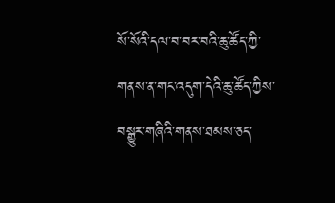སོ་སོའི་དལ་བ་བར་བའི་ཆུ་ཚོད་ཀྱི་གནས་ན་གང་འདུག་དེའི་ཆུ་ཚོད་ཀྱིས་བསྒྱུར་གཞིའི་གནས་ཐམས་ཅད་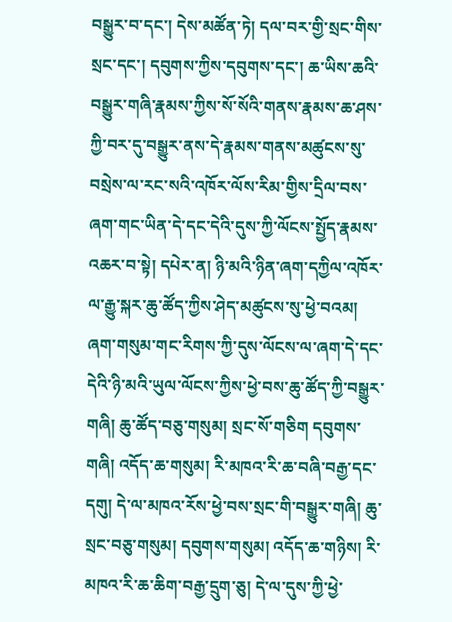བསྒྱུར་བ་དང་། དེས་མཚོན་ཏེ། དལ་བར་གྱི་སྲང་གིས་སྲང་དང་། དབུགས་ཀྱིས་དབུགས་དང་། ཆ་ཡིས་ཆའི་བསྒྱུར་གཞི་རྣམས་ཀྱིས་སོ་སོའི་གནས་རྣམས་ཆ་ཤས་ཀྱི་བར་དུ་བསྒྱུར་ནས་དེ་རྣམས་གནས་མཚུངས་སུ་བསྲེས་ལ་རང་སའི་འཁོར་ལོས་རིམ་གྱིས་དྲིལ་བས་ཞག་གང་ཡིན་དེ་དང་དེའི་དུས་ཀྱི་ལོངས་སྤྱོད་རྣམས་འཆར་བ་སྟེ། དཔེར་ན། ཉི་མའི་ཉིན་ཞག་དཀྱིལ་འཁོར་ལ་རྒྱུ་སྐར་ཆུ་ཚོད་ཀྱིས་ཤེད་མཚུངས་སུ་ཕྱེ་བའམ། ཞག་གསུམ་གང་རིགས་ཀྱི་དུས་ལོངས་ལ་ཞག་དེ་དང་དེའི་ཉི་མའི་ཡུལ་ལོངས་ཀྱིས་ཕྱེ་བས་ཆུ་ཚོད་ཀྱི་བསྒྱུར་གཞི། ཆུ་ཚོད་བཅུ་གསུམ། སྲང་སོ་གཅིག དབུགས་གཞི། འདོད་ཆ་གསུམ། རི་མཁའ་རི་ཆ་བཞི་བརྒྱ་དང་དགུ། དེ་ལ་མཁའ་རོས་ཕྱེ་བས་སྲང་གི་བསྒྱུར་གཞི། ཆུ་སྲང་བཅུ་གསུམ། དབུགས་གསུམ། འདོད་ཆ་གཉིས། རི་མཁའ་རི་ཆ་ཆིག་བརྒྱ་དྲུག་ཅུ། དེ་ལ་དུས་ཀྱི་ཕྱེ་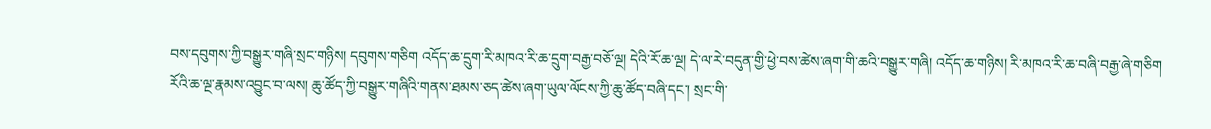བས་དབུགས་ཀྱི་བསྒྱུར་གཞི་སྲང་གཉིས། དབུགས་གཅིག འདོད་ཆ་དྲུག་རི་མཁའ་རི་ཆ་དྲུག་བརྒྱ་བཅོ་ལྔ། དེའི་རོ་ཆ་ལྔ། དེ་ལ་རེ་བདུན་གྱི་ཕྱེ་བས་ཚེས་ཞག་གི་ཆའི་བསྒྱུར་གཞི། འདོད་ཆ་གཉིས། རི་མཁའ་རི་ཆ་བཞི་བརྒྱ་ཞེ་གཅིག རོའི་ཆ་ལྔ་རྣམས་འབྱུང་བ་ལས། ཆུ་ཚོད་ཀྱི་བསྒྱུར་གཞིའི་གནས་ཐམས་ཅད་ཚེས་ཞག་ཡུལ་ལོངས་ཀྱི་ཆུ་ཚོད་བཞི་དང་། སྲང་གི་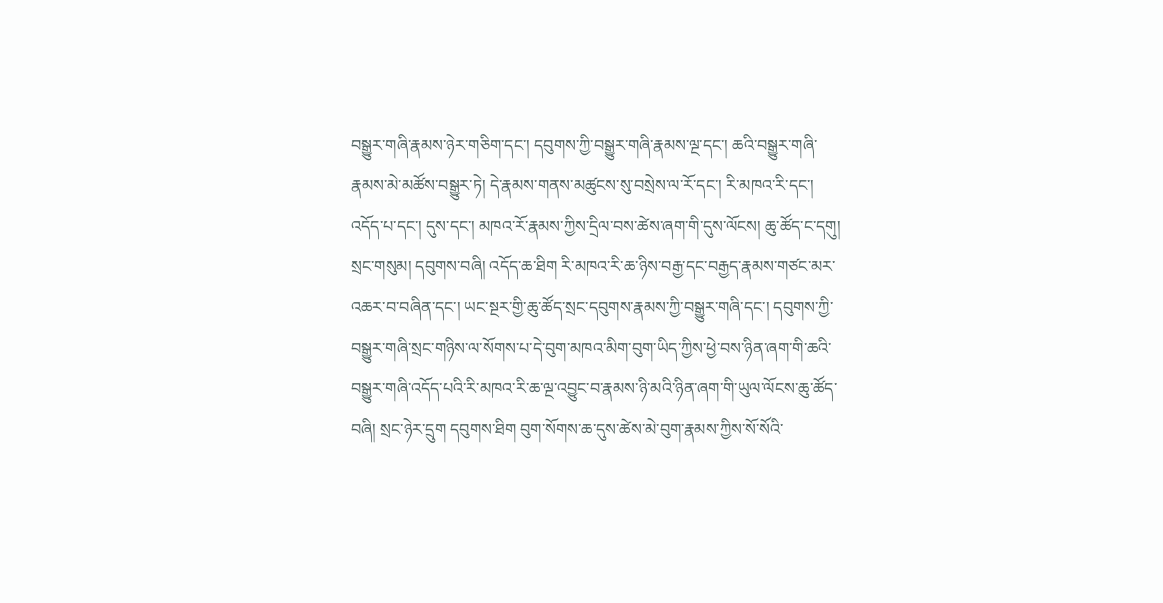བསྒྱུར་གཞི་རྣམས་ཉེར་གཅིག་དང་། དབུགས་ཀྱི་བསྒྱུར་གཞི་རྣམས་ལྔ་དང་། ཆའི་བསྒྱུར་གཞི་རྣམས་མེ་མཚོས་བསྒྱུར་ཏེ། དེ་རྣམས་གནས་མཚུངས་སུ་བསྲེས་ལ་རོ་དང་། རི་མཁའ་རི་དང་། འདོད་པ་དང་། དུས་དང་། མཁའ་རོ་རྣམས་ཀྱིས་དྲིལ་བས་ཚེས་ཞག་གི་དུས་ལོངས། ཆུ་ཚོད་ང་དགུ། སྲང་གསུམ། དབུགས་བཞི། འདོད་ཆ་ཐིག རི་མཁའ་རི་ཆ་ཉིས་བརྒྱ་དང་བརྒྱད་རྣམས་གཙང་མར་འཆར་བ་བཞིན་དང་། ཡང་སྔར་གྱི་ཆུ་ཚོད་སྲང་དབུགས་རྣམས་ཀྱི་བསྒྱུར་གཞི་དང་། དབུགས་ཀྱི་བསྒྱུར་གཞི་སྲང་གཉིས་ལ་སོགས་པ་དེ་བུག་མཁའ་མིག་བུག་ཡིད་ཀྱིས་ཕྱེ་བས་ཉིན་ཞག་གི་ཆའི་བསྒྱུར་གཞི་འདོད་པའི་རི་མཁའ་རི་ཆ་ལྔ་འབྱུང་བ་རྣམས་ཉི་མའི་ཉིན་ཞག་གི་ཡུལ་ལོངས་ཆུ་ཚོད་བཞི། སྲང་ཉེར་དྲུག དབུགས་ཐིག བུག་སོགས་ཆ་དུས་ཚེས་མེ་བུག་རྣམས་ཀྱིས་སོ་སོའི་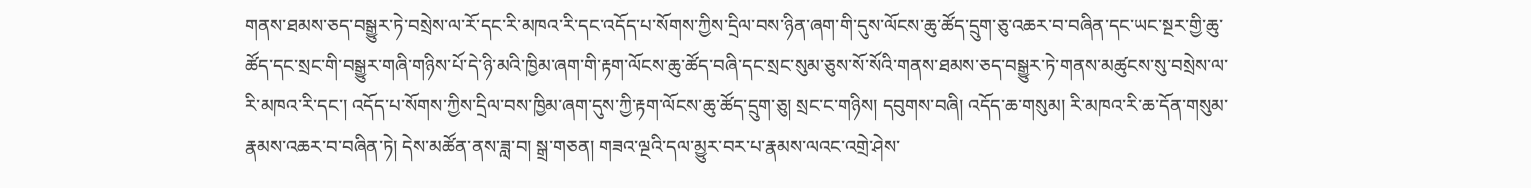གནས་ཐམས་ཅད་བསྒྱུར་ཏེ་བསྲེས་ལ་རོ་དང་རི་མཁའ་རི་དང་འདོད་པ་སོགས་ཀྱིས་དྲིལ་བས་ཉིན་ཞག་གི་དུས་ལོངས་ཆུ་ཚོད་དྲུག་ཅུ་འཆར་བ་བཞིན་དང་ཡང་སྔར་གྱི་ཆུ་ཚོད་དང་སྲང་གི་བསྒྱུར་གཞི་གཉིས་པོ་དེ་ཉི་མའི་ཁྱིམ་ཞག་གི་རྟག་ལོངས་ཆུ་ཚོད་བཞི་དང་སྲང་སུམ་ཅུས་སོ་སོའི་གནས་ཐམས་ཅད་བསྒྱུར་ཏེ་གནས་མཚུངས་སུ་བསྲེས་ལ་རི་མཁའ་རི་དང་། འདོད་པ་སོགས་ཀྱིས་དྲིལ་བས་ཁྱིམ་ཞག་དུས་ཀྱི་རྟག་ལོངས་ཆུ་ཚོད་དྲུག་ཅུ། སྲང་ང་གཉིས། དབུགས་བཞི། འདོད་ཆ་གསུམ། རི་མཁའ་རི་ཆ་དོན་གསུམ་རྣམས་འཆར་བ་བཞིན་ཏེ། དེས་མཚོན་ནས་ཟླ་བ། སྒྲ་གཅན། གཟའ་ལྔའི་དལ་མྱུར་བར་པ་རྣམས་ལའང་འགྲེ་ཤེས་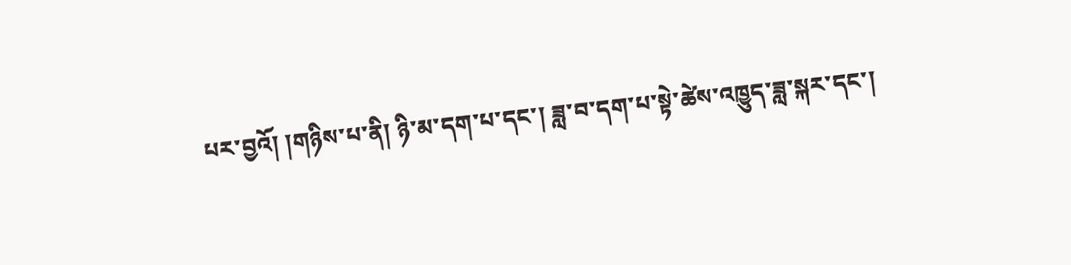པར་བྱའོ། །གཉིས་པ་ནི། ཉི་མ་དག་པ་དང་། ཟླ་བ་དག་པ་སྟེ་ཚེས་འཁྱུད་ཟླ་སྐར་དང་།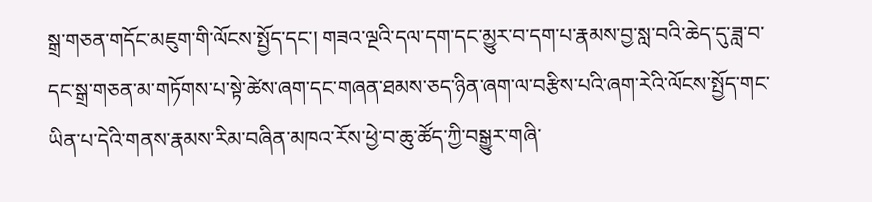སྒྲ་གཅན་གདོང་མཇུག་གི་ལོངས་སྤྱོད་དང་། གཟའ་ལྔའི་དལ་དག་དང་མྱུར་བ་དག་པ་རྣམས་བྱ་སླ་བའི་ཆེད་དུ་ཟླ་བ་དང་སྒྲ་གཅན་མ་གཏོགས་པ་སྟེ་ཚེས་ཞག་དང་གཞན་ཐམས་ཅད་ཉིན་ཞག་ལ་བརྩིས་པའི་ཞག་རེའི་ལོངས་སྤྱོད་གང་ཡིན་པ་དེའི་གནས་རྣམས་རིམ་བཞིན་མཁའ་རོས་ཕྱེ་བ་ཆུ་ཚོད་ཀྱི་བསྒྱུར་གཞི་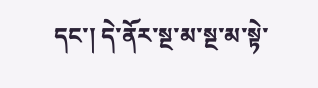དང་། དེ་ནོར་སྔ་མ་སྔ་མ་སྟེ་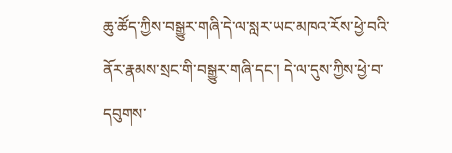ཆུ་ཚོད་ཀྱིས་བསྒྱུར་གཞི་དེ་ལ་སླར་ཡང་མཁའ་རོས་ཕྱེ་བའི་ནོར་རྣམས་སྲང་གི་བསྒྱུར་གཞི་དང་། དེ་ལ་དུས་ཀྱིས་ཕྱེ་བ་དབུགས་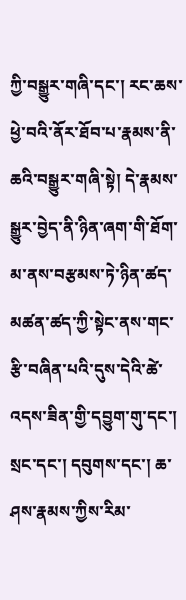ཀྱི་བསྒྱུར་གཞི་དང་། རང་ཆས་ཕྱེ་བའི་ནོར་ཐོབ་པ་རྣམས་ནི་ཆའི་བསྒྱུར་གཞི་སྟེ། དེ་རྣམས་སྒྱུར་བྱེད་ནི་ཉིན་ཞག་གི་ཐོག་མ་ནས་བརྩམས་ཏེ་ཉིན་ཚད་མཚན་ཚད་ཀྱི་སྟེང་ནས་གང་རྩི་བཞིན་པའི་དུས་དེའི་ཚེ་འདས་ཟིན་གྱི་དབྱུག་གུ་དང་། སྲང་དང་། དབུགས་དང་། ཆ་ཤས་རྣམས་ཀྱིས་རིམ་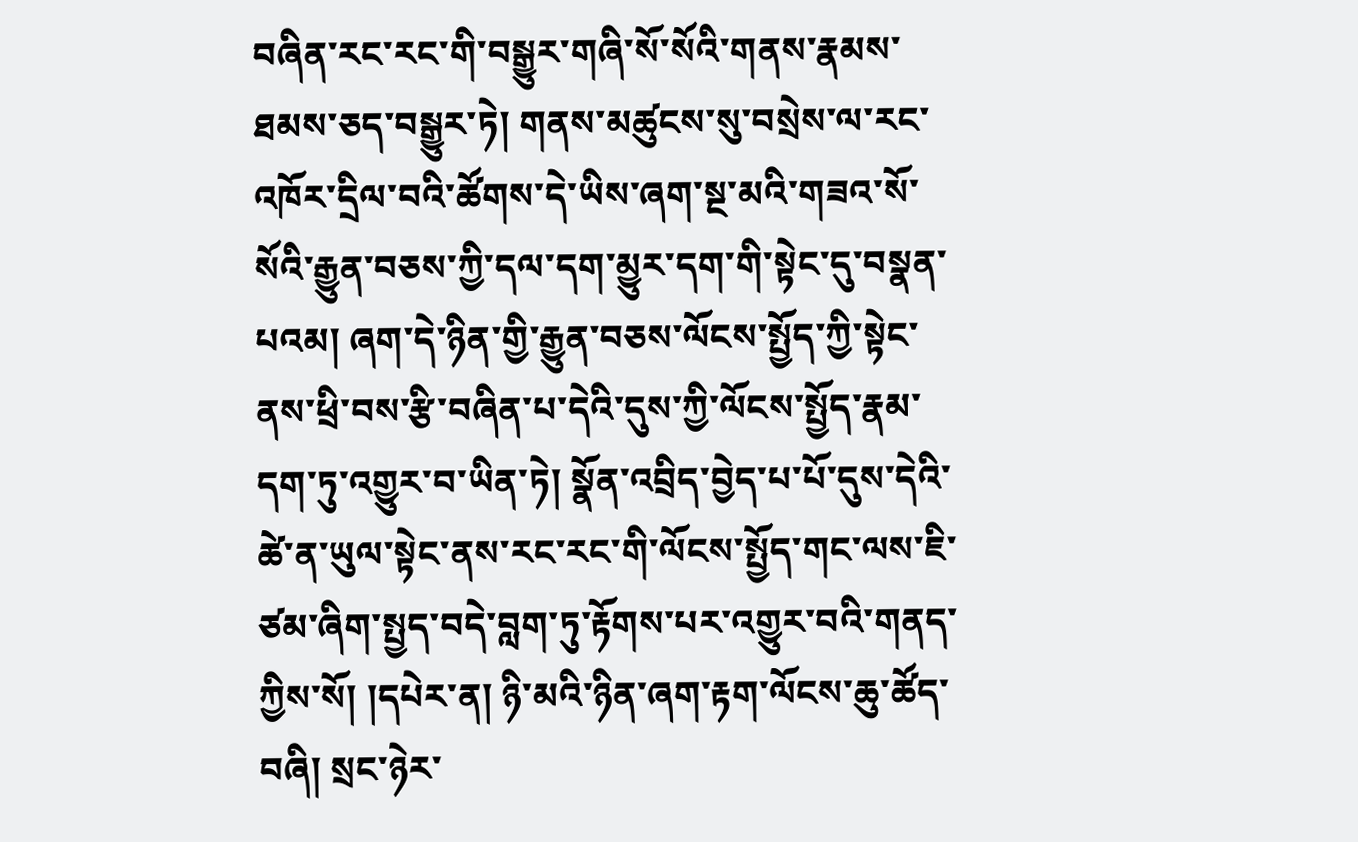བཞིན་རང་རང་གི་བསྒྱུར་གཞི་སོ་སོའི་གནས་རྣམས་ཐམས་ཅད་བསྒྱུར་ཏེ། གནས་མཚུངས་སུ་བསྲེས་ལ་རང་འཁོར་དྲིལ་བའི་ཚོགས་དེ་ཡིས་ཞག་སྔ་མའི་གཟའ་སོ་སོའི་རྒྱུན་བཅས་ཀྱི་དལ་དག་མྱུར་དག་གི་སྟེང་དུ་བསྣན་པའམ། ཞག་དེ་ཉིན་གྱི་རྒྱུན་བཅས་ལོངས་སྤྱོད་ཀྱི་སྟེང་ནས་ཕྲི་བས་རྩི་བཞིན་པ་དེའི་དུས་ཀྱི་ལོངས་སྤྱོད་རྣམ་དག་ཏུ་འགྱུར་བ་ཡིན་ཏེ། སྣོན་འབྲིད་བྱེད་པ་པོ་དུས་དེའི་ཚེ་ན་ཡུལ་སྟེང་ནས་རང་རང་གི་ལོངས་སྤྱོད་གང་ལས་ཇི་ཙམ་ཞིག་སྤྱད་བདེ་བླག་ཏུ་རྟོགས་པར་འགྱུར་བའི་གནད་ཀྱིས་སོ། །དཔེར་ན། ཉི་མའི་ཉིན་ཞག་རྟག་ལོངས་ཆུ་ཚོད་བཞི། སྲང་ཉེར་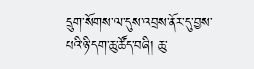དྲུག་སོགས་ལ་དུས་འབྲས་ནོར་དུ་བྱས་པའི་ཉི་དག་ཆུ་ཚོད་བཞི། ཆུ་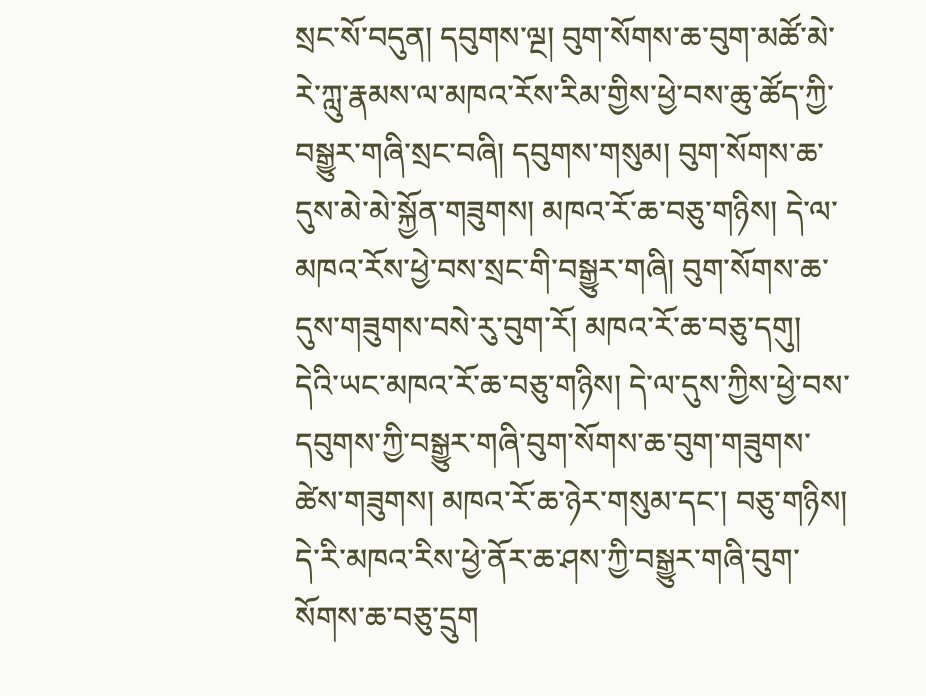སྲང་སོ་བདུན། དབུགས་ལྔ། བུག་སོགས་ཆ་བུག་མཚོ་མེ་རེ་ཀླུ་རྣམས་ལ་མཁའ་རོས་རིམ་གྱིས་ཕྱེ་བས་ཆུ་ཚོད་ཀྱི་བསྒྱུར་གཞི་སྲང་བཞི། དབུགས་གསུམ། བུག་སོགས་ཆ་དུས་མེ་མེ་སྐྱོན་གཟུགས། མཁའ་རོ་ཆ་བཅུ་གཉིས། དེ་ལ་མཁའ་རོས་ཕྱེ་བས་སྲང་གི་བསྒྱུར་གཞི། བུག་སོགས་ཆ་དུས་གཟུགས་བསེ་རུ་བུག་རོ། མཁའ་རོ་ཆ་བཅུ་དགུ། དེའི་ཡང་མཁའ་རོ་ཆ་བཅུ་གཉིས། དེ་ལ་དུས་ཀྱིས་ཕྱེ་བས་དབུགས་ཀྱི་བསྒྱུར་གཞི་བུག་སོགས་ཆ་བུག་གཟུགས་ཚེས་གཟུགས། མཁའ་རོ་ཆ་ཉེར་གསུམ་དང་། བཅུ་གཉིས། དེ་རི་མཁའ་རིས་ཕྱེ་ནོར་ཆ་ཤས་ཀྱི་བསྒྱུར་གཞི་བུག་སོགས་ཆ་བཅུ་དྲུག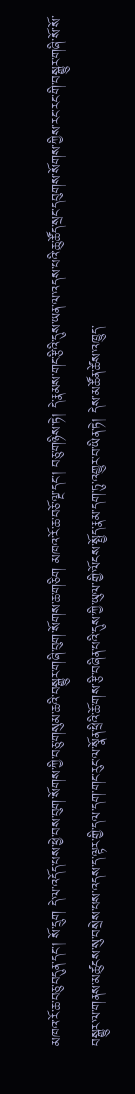མཁའ་རོ་ཆ་བཅུ་བདུན་དང་། སོ་དྲུག དེ་ལ་འདོད་པས་ཕྱེ་བས་བུག་སོགས་ཀྱི་བཅུ་གསུམ་ཆའི་བསྒྱུར་གཞི་བུག་སོགས་ཆ་གཅིག མཁའ་རོ་ཆ་བཅོ་ལྔ་དང་། བཅུ་གཉིས་ཏེ། དེ་རྣམས་གང་རྩིའི་དུས་ཡན་ལ་འདས་པའི་ཆུ་ཚོད་སྲང་དབུགས་སོགས་ཀྱིས་རང་རང་གི་བསྒྱུར་གཞི་སོ་སོ་བསྒྱུར་ལ་གནས་མཚུངས་སུ་བསྲེས་པས་འདས་ད་ལྟར་གྱི་དལ་དག་གང་རུང་ལ་སྣོན་ཕྲིའི་ཆོ་གས་རྩི་བཞིན་པའི་དུས་ཀྱི་ཡུལ་གྱི་ལོངས་སྤྱོད་རྣམ་དག་ཏུ་འགྱུར་བ་ཡིན་ཏེ། དེས་མཚོན་ཚེས་འཁྱུད་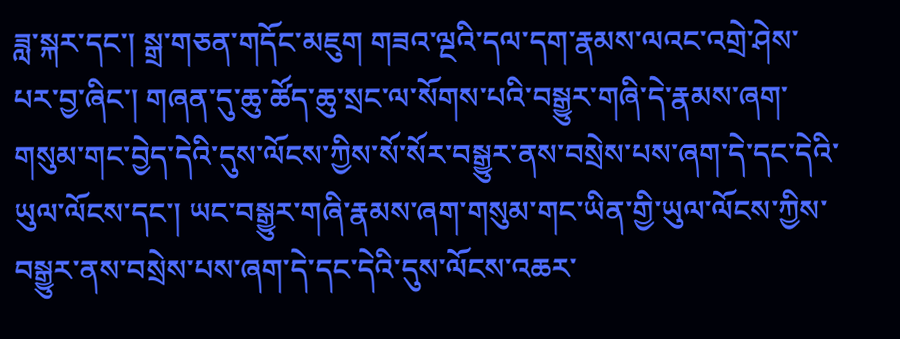ཟླ་སྐར་དང་། སྒྲ་གཅན་གདོང་མཇུག གཟའ་ལྔའི་དལ་དག་རྣམས་ལའང་འགྲེ་ཤེས་པར་བྱ་ཞིང་། གཞན་དུ་ཆུ་ཚོད་ཆུ་སྲང་ལ་སོགས་པའི་བསྒྱུར་གཞི་དེ་རྣམས་ཞག་གསུམ་གང་བྱེད་དེའི་དུས་ལོངས་ཀྱིས་སོ་སོར་བསྒྱུར་ནས་བསྲེས་པས་ཞག་དེ་དང་དེའི་ཡུལ་ལོངས་དང་། ཡང་བསྒྱུར་གཞི་རྣམས་ཞག་གསུམ་གང་ཡིན་གྱི་ཡུལ་ལོངས་ཀྱིས་བསྒྱུར་ནས་བསྲེས་པས་ཞག་དེ་དང་དེའི་དུས་ལོངས་འཆར་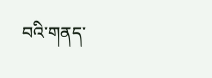བའི་གནད་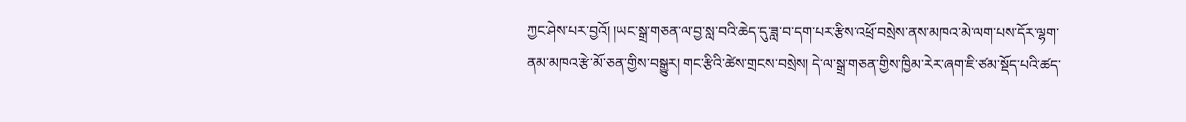ཀྱང་ཤེས་པར་བྱའོ། །ཡང་སྒྲ་གཅན་ལ་བྱ་སླ་བའི་ཆེད་དུ་ཟླ་བ་དག་པར་རྩིས་འཕྲོ་བསྲེས་ནས་མཁའ་མེ་ལག་པས་དོར་ལྷག་ནམ་མཁའ་རྩེ་མོ་ཅན་གྱིས་བསྒྱུར། གང་རྩིའི་ཚེས་གྲངས་བསྲེས། དེ་ལ་སྒྲ་གཅན་གྱིས་ཁྱིམ་རེར་ཞག་ཇི་ཙམ་སྡོད་པའི་ཚད་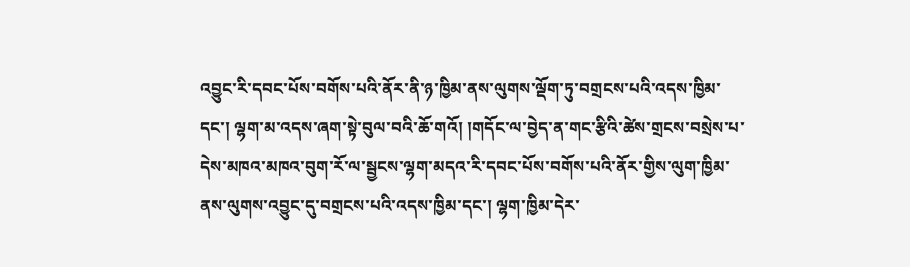འབྱུང་རི་དབང་པོས་བགོས་པའི་ནོར་ནི་ཉ་ཁྱིམ་ནས་ལུགས་ལྡོག་ཏུ་བགྲངས་པའི་འདས་ཁྱིམ་དང་། ལྷག་མ་འདས་ཞག་སྟེ་བུལ་བའི་ཆོ་གའོ། །གདོང་ལ་བྱེད་ན་གང་རྩིའི་ཚེས་གྲངས་བསྲེས་པ་དེས་མཁའ་མཁའ་བུག་རོ་ལ་སྦྱངས་ལྷག་མདའ་རི་དབང་པོས་བགོས་པའི་ནོར་གྱིས་ལུག་ཁྱིམ་ནས་ལུགས་འབྱུང་དུ་བགྲངས་པའི་འདས་ཁྱིམ་དང་། ལྷག་ཁྱིམ་དེར་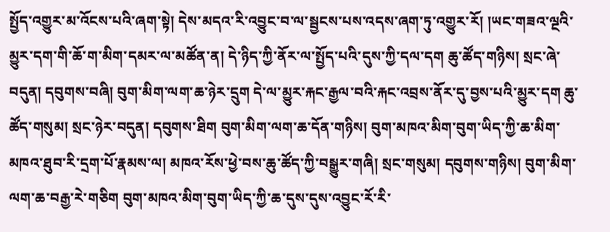སྤྱོད་འགྱུར་མ་འོངས་པའི་ཞག་སྟེ། དེས་མདའ་རི་འབྱུང་བ་ལ་སྦྱངས་པས་འདས་ཞག་ཏུ་འགྱུར་རོ། །ཡང་གཟའ་ལྔའི་མྱུར་དག་གི་ཆོ་ག་མིག་དམར་ལ་མཚོན་ན། དེ་ཉིད་ཀྱི་ནོར་ལ་སྤྱོད་པའི་དུས་ཀྱི་དལ་དག ཆུ་ཚོད་གཉིས། སྲང་ཞེ་བདུན། དབུགས་བཞི། བུག་མིག་ལག་ཆ་ཉེར་དྲུག དེ་ལ་མྱུར་རྐང་རྒྱལ་བའི་རྐང་འབྲས་ནོར་དུ་བྱས་པའི་མྱུར་དག ཆུ་ཚོད་གསུམ། སྲང་ཉེར་བདུན། དབུགས་ཐིག བུག་མིག་ལག་ཆ་དོན་གཉིས། བུག་མཁའ་མིག་བུག་ཡིད་ཀྱི་ཆ་མིག་མཁའ་ཐུབ་རི་དྲག་པོ་རྣམས་ལ། མཁའ་རོས་ཕྱེ་བས་ཆུ་ཚོད་ཀྱི་བསྒྱུར་གཞི། སྲང་གསུམ། དབུགས་གཉིས། བུག་མིག་ལག་ཆ་བརྒྱ་རེ་གཅིག བུག་མཁའ་མིག་བུག་ཡིད་ཀྱི་ཆ་དུས་དུས་འབྱུང་རོ་རི་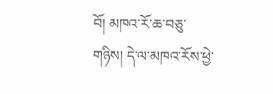བོ། མཁའ་རོ་ཆ་བཅུ་གཉིས། དེ་ལ་མཁའ་རོས་ཕྱེ་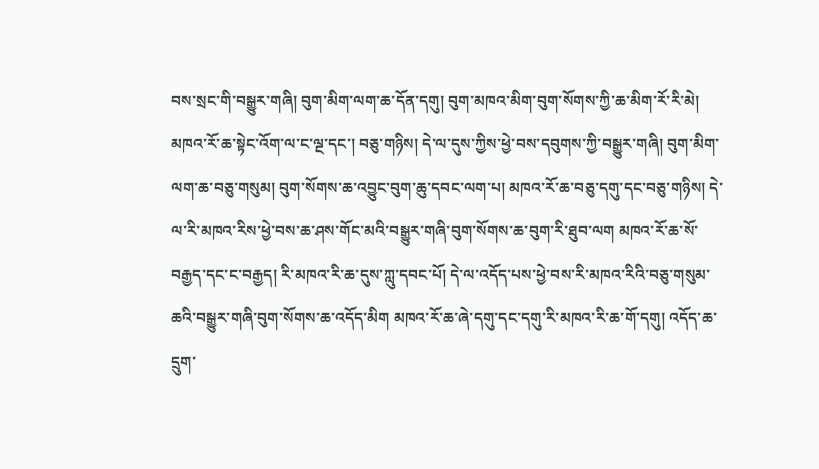བས་སྲང་གི་བསྒྱུར་གཞི། བུག་མིག་ལག་ཆ་དོན་དགུ། བུག་མཁའ་མིག་བུག་སོགས་ཀྱི་ཆ་མིག་རོ་རི་མེ། མཁའ་རོ་ཆ་སྟེང་འོག་ལ་ང་ལྔ་དང་། བཅུ་གཉིས། དེ་ལ་དུས་ཀྱིས་ཕྱེ་བས་དབུགས་ཀྱི་བསྒྱུར་གཞི། བུག་མིག་ལག་ཆ་བཅུ་གསུམ། བུག་སོགས་ཆ་འབྱུང་བུག་ཆུ་དབང་ལག་པ། མཁའ་རོ་ཆ་བཅུ་དགུ་དང་བཅུ་གཉིས། དེ་ལ་རི་མཁའ་རིས་ཕྱེ་བས་ཆ་ཤས་གོང་མའི་བསྒྱུར་གཞི་བུག་སོགས་ཆ་བུག་རི་ཐུབ་ལག མཁའ་རོ་ཆ་སོ་བརྒྱད་དང་ང་བརྒྱད། རི་མཁའ་རི་ཆ་དུས་ཀླུ་དབང་པོ། དེ་ལ་འདོད་པས་ཕྱེ་བས་རི་མཁའ་རིའི་བཅུ་གསུམ་ཆའི་བསྒྱུར་གཞི་བུག་སོགས་ཆ་འདོད་མིག མཁའ་རོ་ཆ་ཞེ་དགུ་དང་དགུ་རི་མཁའ་རི་ཆ་གོ་དགུ། འདོད་ཆ་དྲུག་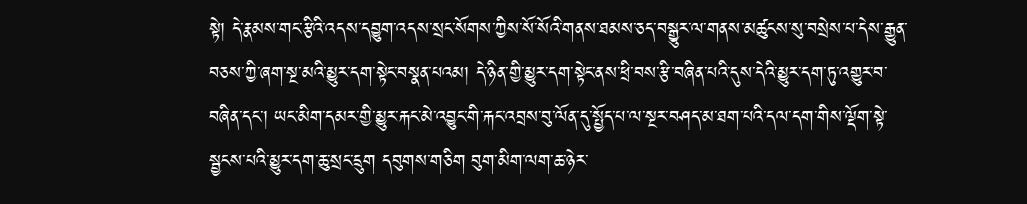སྟེ། དེ་རྣམས་གང་རྩིའི་འདས་དབྱུག་འདས་སྲང་སོགས་ཀྱིས་སོ་སོའི་གནས་ཐམས་ཅད་བསྒྱུར་ལ་གནས་མཚུངས་སུ་བསྲེས་པ་དེས་རྒྱུན་བཅས་ཀྱི་ཞག་སྔ་མའི་མྱུར་དག་སྟེང་བསྣན་པའམ། དེ་ཉིན་གྱི་མྱུར་དག་སྟེང་ནས་ཕྲི་བས་རྩི་བཞིན་པའི་དུས་དེའི་མྱུར་དག་ཏུ་འགྱུར་བ་བཞིན་དང་། ཡང་མིག་དམར་གྱི་མྱུར་རྐང་མེ་འབྱུང་གི་རྐང་འབྲས་བུ་ལོན་དུ་སྤྱོད་པ་ལ་སྔར་བཤད་མ་ཐག་པའི་དལ་དག་གིས་ལྡོག་སྟེ་སྦྱངས་པའི་མྱུར་དག་ཆུ་སྲང་དྲུག དབུགས་གཅིག བུག་མིག་ལག་ཆ་ཉེར་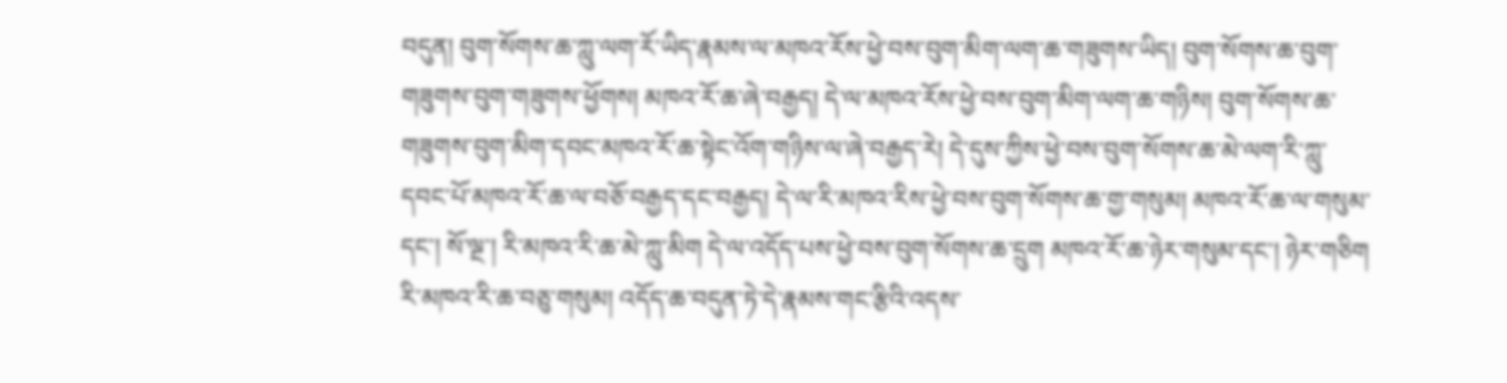བདུན། བུག་སོགས་ཆ་ཀླུ་ལག་རོ་ཡིད་རྣམས་ལ་མཁའ་རོས་ཕྱེ་བས་བུག་མིག་ལག་ཆ་གཟུགས་ཡིད། བུག་སོགས་ཆ་བུག་གཟུགས་བུག་གཟུགས་ཕྱོགས། མཁའ་རོ་ཆ་ཞེ་བརྒྱད། དེ་ལ་མཁའ་རོས་ཕྱེ་བས་བུག་མིག་ལག་ཆ་གཉིས། བུག་སོགས་ཆ་གཟུགས་བུག་མིག་དབང་མཁའ་རོ་ཆ་སྟེང་འོག་གཉིས་ལ་ཞེ་བརྒྱད་རེ། དེ་དུས་ཀྱིས་ཕྱེ་བས་བུག་སོགས་ཆ་མེ་ལག་རི་ཀླུ་དབང་པོ་མཁའ་རོ་ཆ་ལ་བཅོ་བརྒྱད་དང་བརྒྱད། དེ་ལ་རི་མཁའ་རིས་ཕྱེ་བས་བུག་སོགས་ཆ་གྱ་གསུམ། མཁའ་རོ་ཆ་ལ་གསུམ་དང་། སོ་ལྔ་། རི་མཁའ་རི་ཆ་མེ་ཀླུ་མིག དེ་ལ་འདོད་པས་ཕྱེ་བས་བུག་སོགས་ཆ་དྲུག མཁའ་རོ་ཆ་ཉེར་གསུམ་དང་། ཉེར་གཅིག རི་མཁའ་རི་ཆ་བཅུ་གསུམ། འདོད་ཆ་བདུན་ཏེ་དེ་རྣམས་གང་རྩིའི་འདས་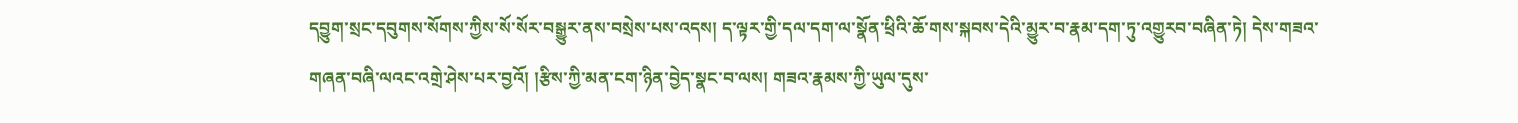དབྱུག་སྲང་དབུགས་སོགས་ཀྱིས་སོ་སོར་བསྒྱུར་ནས་བསྲེས་པས་འདས། ད་ལྟར་གྱི་དལ་དག་ལ་སྣོན་ཕྲིའི་ཆོ་གས་སྐབས་དེའི་མྱུར་བ་རྣམ་དག་ཏུ་འགྱུརབ་བཞིན་ཏེ། དེས་གཟའ་གཞན་བཞི་ལའང་འགྲེ་ཤེས་པར་བྱའོ། །རྩིས་ཀྱི་མན་ངག་ཉིན་བྱེད་སྣང་བ་ལས། གཟའ་རྣམས་ཀྱི་ཡུལ་དུས་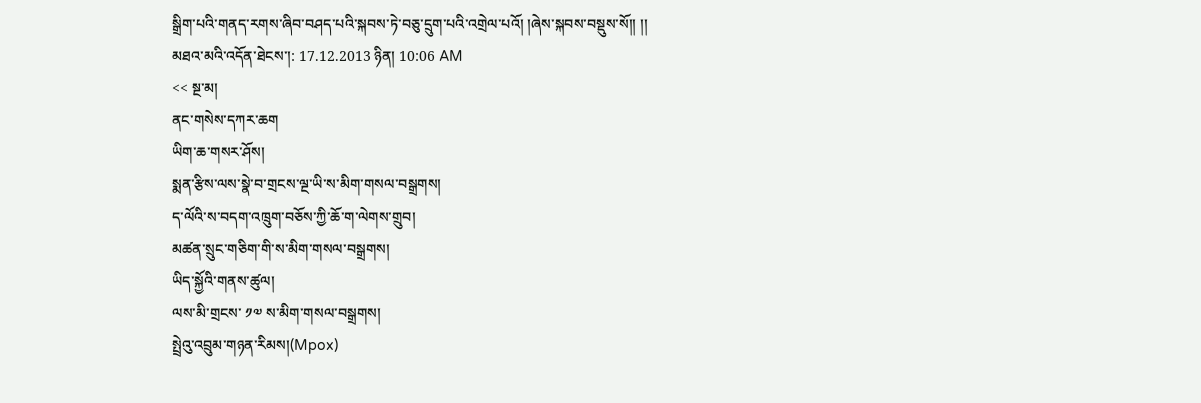སྒྲིག་པའི་གནད་རགས་ཞིབ་བཤད་པའི་སྐབས་ཏེ་བཅུ་དྲུག་པའི་འགྲེལ་པའོ། །ཞེས་སྐབས་བསྡུས་སོ།། །།
མཐའ་མའི་འདོན་ཐེངས་།: 17.12.2013 ཉིན། 10:06 AM
<< སྔ་མ།
ནང་གསེས་དཀར་ཆག
ཡིག་ཆ་གསར་ཤོས།
སྨན་རྩིས་ལས་སྣེ་བ་གྲངས་ལྔ་ཡི་ས་མིག་གསལ་བསྒྲགས།
ད་ལོའི་ས་བདག་འཁྲུག་བཅོས་ཀྱི་ཆོ་ག་ལེགས་གྲུབ།
མཚན་སྲུང་གཅིག་གི་ས་མིག་གསལ་བསྒྲགས།
ཡིད་སྐྱོའི་གནས་ཚུལ།
ལས་མི་གྲངས་ ༡༧ ས་མིག་གསལ་བསྒྲགས།
སྤྲེའུ་འབྲུམ་གཉན་རིམས།(Mpox)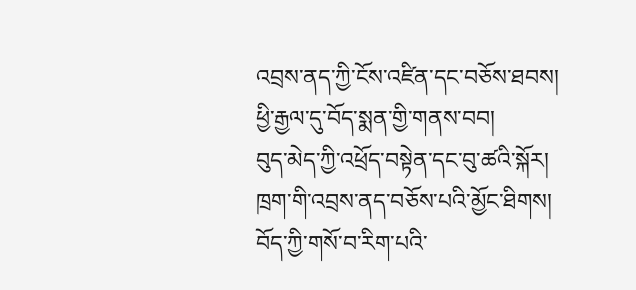འབྲས་ནད་ཀྱི་ངོས་འཛིན་དང་བཅོས་ཐབས།
ཕྱི་རྒྱལ་དུ་བོད་སྨན་གྱི་གནས་བབ།
བུད་མེད་ཀྱི་འཕྲོད་བསྟེན་དང་བུ་ཚའི་སྐོར།
ཁྲག་གི་འབྲས་ནད་བཅོས་པའི་མྱོང་ཐིགས།
བོད་ཀྱི་གསོ་བ་རིག་པའི་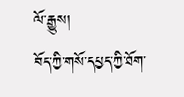ལོ་རྒྱུས།
བོད་ཀྱི་གསོ་དཔྱད་ཀྱི་ཐོག་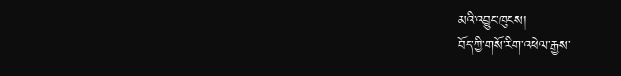མའི་འབྱུང་ཁུངས།
བོད་ཀྱི་གསོ་རིག་འཕེལ་རྒྱས་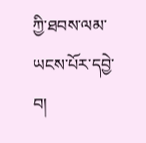ཀྱི་ཐབས་ལམ་ཡངས་པོར་དབྱེ་བ།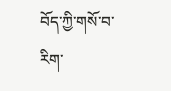བོད་ཀྱི་གསོ་བ་རིག་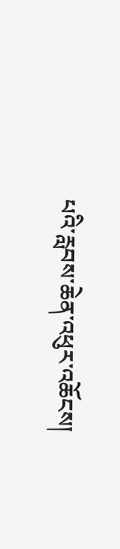པའི་རླབས་ཆེན་འཕུར་འཆོངས།